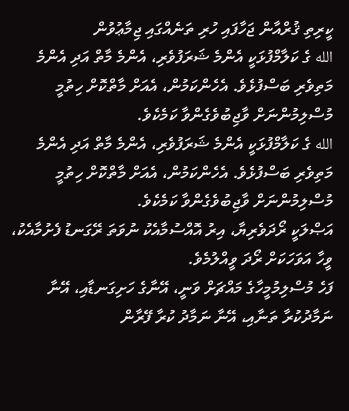ކީރިތި ޤުރްއާން ޖަހާފައި ހުރި ތަނެއްގައި ޖިމާޢުވުން
الله ގެ ކަލާމްފުޅަކީ އެންމެ ޝަރަފުވެރި، އެންމެ މާތް އަދި އެންމެ މަތިވެރި ބަސްފުޅެވެ. އެހެންކަމުން، އެއަށް މާތްކޮށް ހިތުމީ މުސްލިމުންނަށް ވާޖިބުވެގެންވާ ކަމެކެވެ.
الله ގެ ކަލާމްފުޅަކީ އެންމެ ޝަރަފުވެރި، އެންމެ މާތް އަދި އެންމެ މަތިވެރި ބަސްފުޅެވެ. އެހެންކަމުން، އެއަށް މާތްކޮށް ހިތުމީ މުސްލިމުންނަށް ވާޖިބުވެގެންވާ ކަމެކެވެ.
އަޞްލަކީ ރޯދަވެރިޔާ، އިރު އޮއްސުމާއެކު ނުވަތަ ރޭގަނޑު ފެށުމާއެކު، ވީހާ އަވަހަކަށް ރޯދަ ވީއްލުމެވެ.
ފަހެ މުސްލިމުމީހާގެ މައްޗަށް ވަނީ، އޭނާގެ ހަށިގަނޑާއި، އޭނާ ނަމާދުކުރާ ތަނާއި، އޭނާ ނަމާދު ކުރާ ފޭރާން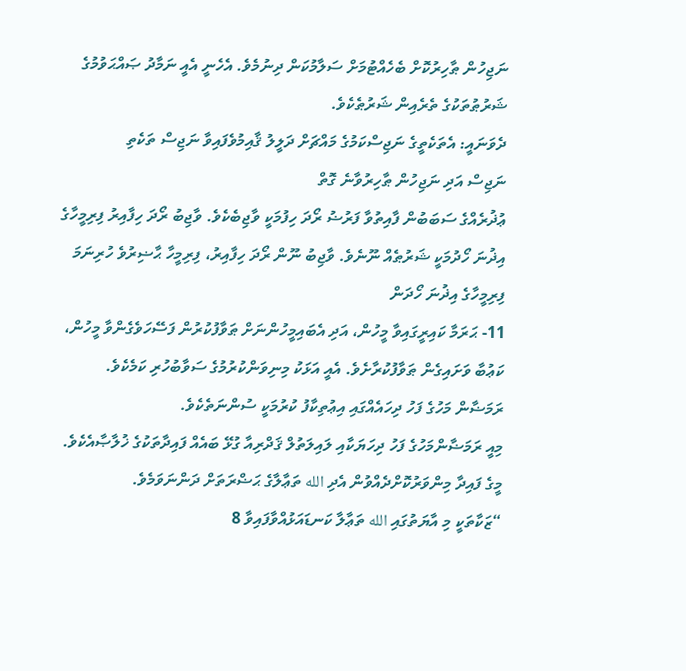ނަޖިހުން ޠާހިރުކޮށް ބެހެއްޓުމަށް ސަލާމުކަން ދިނުމެވެ. އެހެނީ އެއީ ނަމާދު ޞައްޙަވުމުގެ ޝަރުޠުތަކުގެ ތެރެއިން ޝަރުޠެކެވެ.
ދެވަނައީ: އެތަކެތީގެ ނަޖިސްކަމުގެ މައްޗަށް ދަލީލު ޤާއިމުވެފައިވާ ނަޖިސް ތަކެތި
ނަޖިސް އަދި ނަޖިހުން ޠާހިރުވާނެ ގޮތް
ޢުޛުރެއްގެ ސަބަބުން ފާއިތުވާ ފަރުޟު ރޯދަ ހިފުމަކީ ވާޖިބެކެވެ. ވާޖިބު ރޯދަ ހިފާއިރު ފިރިމީހާގެ އިޛުނަ ހޯދުމަކީ ޝަރުޠެއް ނޫނެވެ. ވާޖިބު ނޫން ރޯދަ ހިފާއިރު، ފިރިމީހާ ޙާޟިރުވެ ހުރިނަމަ ފިރިމީހާގެ އިޛުނަ ހޯދަން
11- ޙަރަމާ ކައިރީގައިވާ މީހުން، އަދި އެބައިމީހުންނަށް ޠަވާފުކުރުން ފަސޭހަވެގެންވާ މީހުން، ކަޢުބާ ވަށައިގެން ޠަވާފުކުރާށެވެ. އެއީ އަޅަކު މިނިވަންކުރުމުގެ ސަވާބުހުރި ކަމެކެވެ.
ރަމަޟާން މަހުގެ ފަހު ދިހައެއްގައި އިޢުތިކާފު ކުރުމަކީ ސުންނަތެކެވެ.
މިއީ ރަމަޟާންމަހުގެ ފަހު ދިހަޔަކާއި ލައިލަތުލް ޤަދްރިއާ ގުޅޭ ބައެއް ފައިދާތަކުގެ ޚުލާޞާއެކެވެ. މީގެ ފައިދާ މިންވަރުކޮށްދެއްވުން އެދި الله ތަޢާލާގެ ޙަޟްރަތަށް ދަންނަވަމެވެ.
“ޒަކާތަކީ މި އާޔަތުގައި الله ތަޢާލާ ކަނޑައަޅުއްވާފައިވާ 8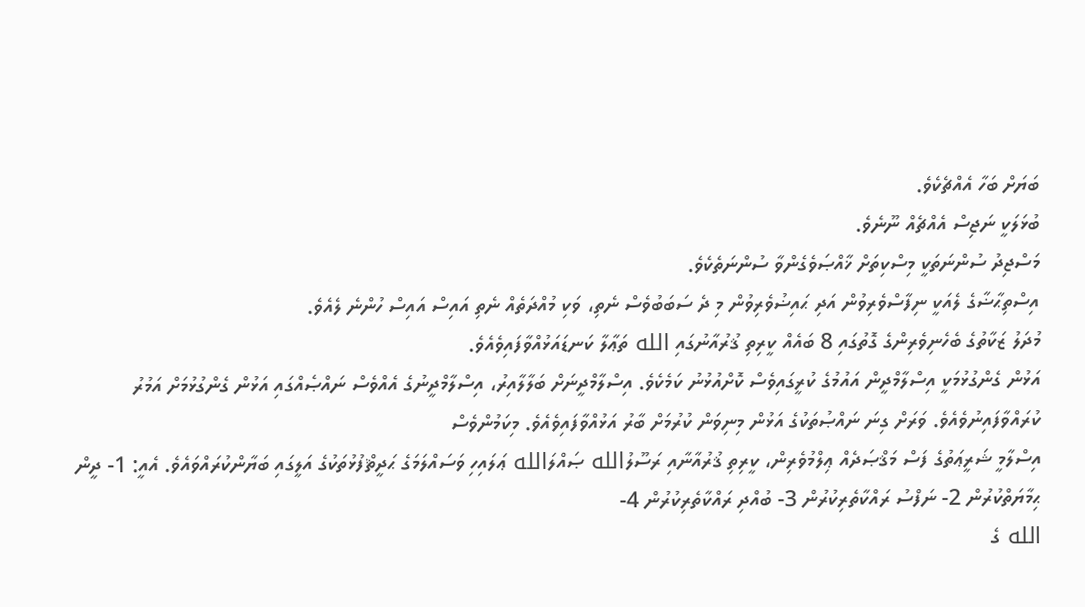ބަޔަށް ބަހާ އެއްޗެކެވެ.
ބުޅަލަކީ ނަޖިސް އެއްޗެއް ނޫނެވެ.
މަސްޖިދު ސުންނަތަކީ މިސްކިތަށް ޚާއްޞަވެގެންވާ ސުންނަތެކެވެ.
އިސްތިޙާޟާގެ ލެއަކީ ނިފާސްވެރިވުން އަދި ޙައިޟުވެރިވުން މި ދެ ސަބަބުވެސް ނެތި، ވަކި މުއްދަތެއް ނެތި އައިސް އައިސް ހުންނެ ލެއެވެ.
މުދަލު ޒަކާތުގެ ބެހެނިވެރިންގެ ގޮތުގައި 8 ބައެއް ކީރިތި ޤުރުއާނުގައި الله ތަޢާލާ ކަނޑައަޅުއްވާފައިވެއެވެ.
އަޅުން ގެންގުޅުމަކީ އިސްލާމްދީން އައުމުގެ ކުރީގައިވެސް ކޮށްއުޅުނު ކަމެކެވެ. އިސްލާމްދީނަށް ބަލާލާއިރު، އިސްލާމްދީނުގެ އެއްވެސް ނައްޞެއްގައި އަޅުން ގެންގުޅުމަށް އަމުރު ކުރައްވާފައިނުވެއެވެ. ވަރަށް ގިނަ ނައްޞުތަކުގެ އަޅުން މިނިވަން ކުރުމަށް ބާރު އަޅުއްވާފައިވެއެވެ. މިކަމުންވެސް
އިސްލާމީ ޝަރީޢަތުގެ ފަސް މަޤްޞަދެއް ޢިލްމުވެރިން، ކީރިތި ޤުރުއާނާއި ރަސޫލުالله ޞައްލަالله ޢަލައިހި ވަސައްލަމަގެ ޙަދީޘްފުޅުތަކުގެ އަލީގައި ބަޔާންކުރައްވައެވެ. އެއީ: 1- ދީން ޙިމާޔަތްކުރުން 2- ނަފްސު ރައްކާތެރިކުރުން 3- ބުއްދި ރައްކާތެރިކުރުން 4-
الله ގެ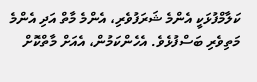ކަލާމްފުޅަކީ އެންމެ ޝަރަފުވެރި، އެންމެ މާތް އަދި އެންމެ މަތިވެރި ބަސްފުޅެވެ. އެހެންކަމުން، އެއަށް މާތްކޮށް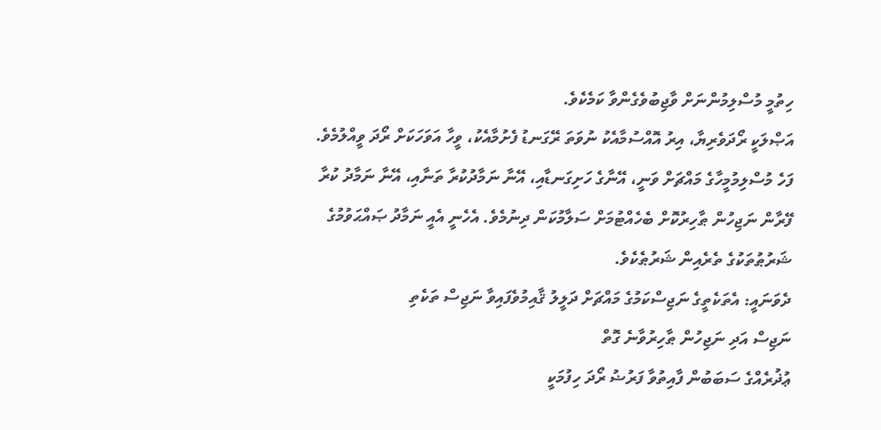ހިތުމީ މުސްލިމުންނަށް ވާޖިބުވެގެންވާ ކަމެކެވެ.
އަޞްލަކީ ރޯދަވެރިޔާ، އިރު އޮއްސުމާއެކު ނުވަތަ ރޭގަނޑު ފެށުމާއެކު، ވީހާ އަވަހަކަށް ރޯދަ ވީއްލުމެވެ.
ފަހެ މުސްލިމުމީހާގެ މައްޗަށް ވަނީ، އޭނާގެ ހަށިގަނޑާއި، އޭނާ ނަމާދުކުރާ ތަނާއި، އޭނާ ނަމާދު ކުރާ ފޭރާން ނަޖިހުން ޠާހިރުކޮށް ބެހެއްޓުމަށް ސަލާމުކަން ދިނުމެވެ. އެހެނީ އެއީ ނަމާދު ޞައްޙަވުމުގެ ޝަރުޠުތަކުގެ ތެރެއިން ޝަރުޠެކެވެ.
ދެވަނައީ: އެތަކެތީގެ ނަޖިސްކަމުގެ މައްޗަށް ދަލީލު ޤާއިމުވެފައިވާ ނަޖިސް ތަކެތި
ނަޖިސް އަދި ނަޖިހުން ޠާހިރުވާނެ ގޮތް
ޢުޛުރެއްގެ ސަބަބުން ފާއިތުވާ ފަރުޟު ރޯދަ ހިފުމަކީ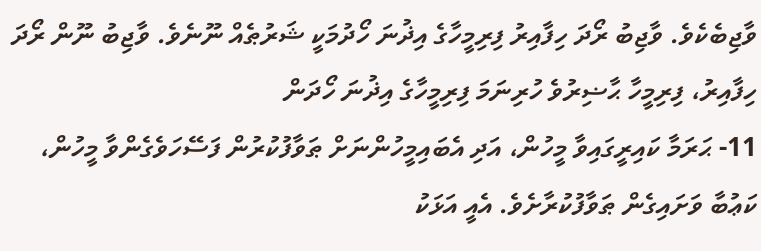ވާޖިބެކެވެ. ވާޖިބު ރޯދަ ހިފާއިރު ފިރިމީހާގެ އިޛުނަ ހޯދުމަކީ ޝަރުޠެއް ނޫނެވެ. ވާޖިބު ނޫން ރޯދަ ހިފާއިރު، ފިރިމީހާ ޙާޟިރުވެ ހުރިނަމަ ފިރިމީހާގެ އިޛުނަ ހޯދަން
11- ޙަރަމާ ކައިރީގައިވާ މީހުން، އަދި އެބައިމީހުންނަށް ޠަވާފުކުރުން ފަސޭހަވެގެންވާ މީހުން، ކަޢުބާ ވަށައިގެން ޠަވާފުކުރާށެވެ. އެއީ އަޅަކު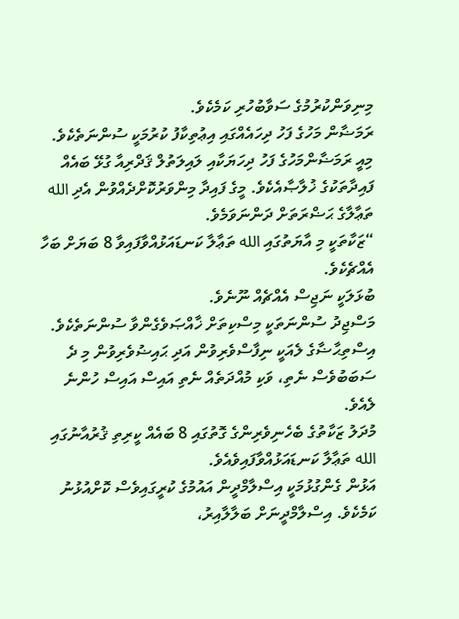މިނިވަންކުރުމުގެ ސަވާބުހުރި ކަމެކެވެ.
ރަމަޟާން މަހުގެ ފަހު ދިހައެއްގައި އިޢުތިކާފު ކުރުމަކީ ސުންނަތެކެވެ.
މިއީ ރަމަޟާންމަހުގެ ފަހު ދިހަޔަކާއި ލައިލަތުލް ޤަދްރިއާ ގުޅޭ ބައެއް ފައިދާތަކުގެ ޚުލާޞާއެކެވެ. މީގެ ފައިދާ މިންވަރުކޮށްދެއްވުން އެދި الله ތަޢާލާގެ ޙަޟްރަތަށް ދަންނަވަމެވެ.
“ޒަކާތަކީ މި އާޔަތުގައި الله ތަޢާލާ ކަނޑައަޅުއްވާފައިވާ 8 ބަޔަށް ބަހާ އެއްޗެކެވެ.
ބުޅަލަކީ ނަޖިސް އެއްޗެއް ނޫނެވެ.
މަސްޖިދު ސުންނަތަކީ މިސްކިތަށް ޚާއްޞަވެގެންވާ ސުންނަތެކެވެ.
އިސްތިޙާޟާގެ ލެއަކީ ނިފާސްވެރިވުން އަދި ޙައިޟުވެރިވުން މި ދެ ސަބަބުވެސް ނެތި، ވަކި މުއްދަތެއް ނެތި އައިސް އައިސް ހުންނެ ލެއެވެ.
މުދަލު ޒަކާތުގެ ބެހެނިވެރިންގެ ގޮތުގައި 8 ބައެއް ކީރިތި ޤުރުއާނުގައި الله ތަޢާލާ ކަނޑައަޅުއްވާފައިވެއެވެ.
އަޅުން ގެންގުޅުމަކީ އިސްލާމްދީން އައުމުގެ ކުރީގައިވެސް ކޮށްއުޅުނު ކަމެކެވެ. އިސްލާމްދީނަށް ބަލާލާއިރު،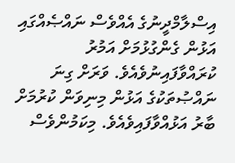އިސްލާމްދީނުގެ އެއްވެސް ނައްޞެއްގައި އަޅުން ގެންގުޅުމަށް އަމުރު ކުރައްވާފައިނުވެއެވެ. ވަރަށް ގިނަ ނައްޞުތަކުގެ އަޅުން މިނިވަން ކުރުމަށް ބާރު އަޅުއްވާފައިވެއެވެ. މިކަމުންވެސް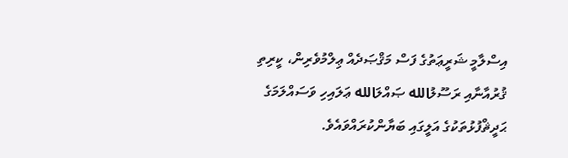އިސްލާމީ ޝަރީޢަތުގެ ފަސް މަޤްޞަދެއް ޢިލްމުވެރިން، ކީރިތި ޤުރުއާނާއި ރަސޫލުالله ޞައްލަالله ޢަލައިހި ވަސައްލަމަގެ ޙަދީޘްފުޅުތަކުގެ އަލީގައި ބަޔާންކުރައްވައެވެ.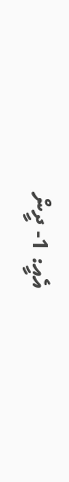އެއީ: 1- ދީން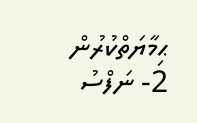ޙިމާޔަތްކުރުން 2- ނަފްސު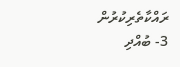ރައްކާތެރިކުރުން 3- ބުއްދި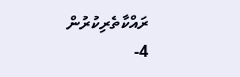ރައްކާތެރިކުރުން 4-